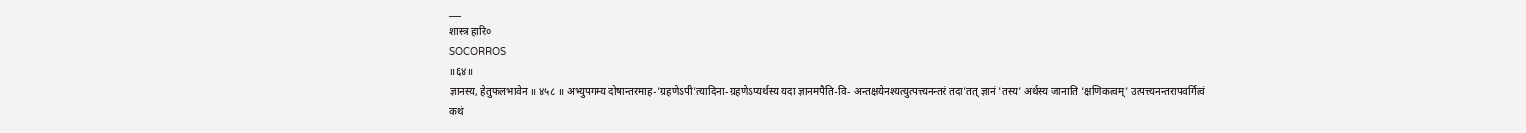___
शास्त्र हारि०
SOCORROS
॥६४॥
ज्ञानस्य, हेतुफलभावेन ॥ ४५८ ॥ अभ्युपगम्य दोषान्तरमाह-'ग्रहणेऽपी'त्यादिना-ग्रहणेऽप्यर्थस्य यदा ज्ञानमपैति-वि- अन्तक्षयेनश्यत्युत्पत्त्यनन्तरं तदा'तत् ज्ञानं 'तस्य' अर्थस्य जानाति 'क्षणिकत्वम्' उत्पत्त्यनन्तरापवर्गित्वं कथं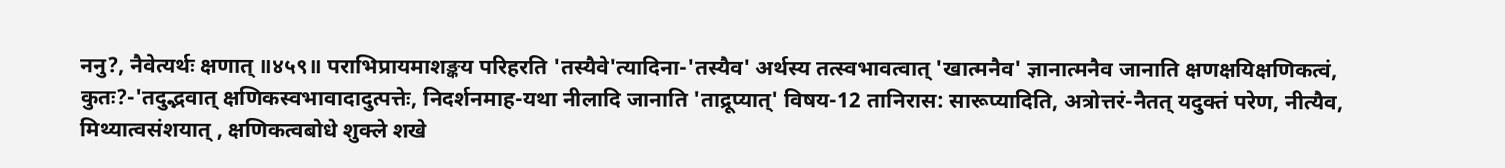ननु?, नैवेत्यर्थः क्षणात् ॥४५९॥ पराभिप्रायमाशङ्कय परिहरति 'तस्यैवे'त्यादिना-'तस्यैव' अर्थस्य तत्स्वभावत्वात् 'खात्मनैव' ज्ञानात्मनैव जानाति क्षणक्षयिक्षणिकत्वं, कुतः?-'तदुद्भवात् क्षणिकस्वभावादादुत्पत्तेः, निदर्शनमाह-यथा नीलादि जानाति 'ताद्रूप्यात्' विषय-12 तानिरास: सारूप्यादिति, अत्रोत्तरं-नैतत् यदुक्तं परेण, नीत्यैव, मिथ्यात्वसंशयात् , क्षणिकत्वबोधे शुक्ले शखे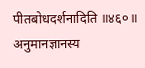पीतबोधदर्शनादिति ॥४६०॥ अनुमानज्ञानस्य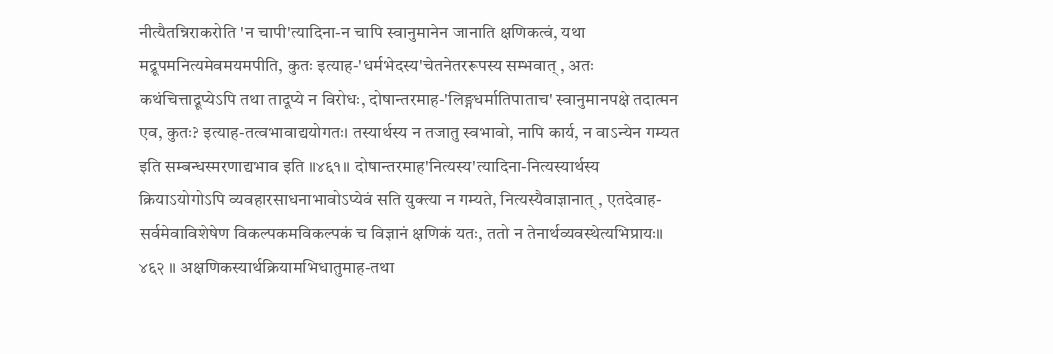नीत्यैतन्निराकरोति 'न चापी'त्यादिना-न चापि स्वानुमानेन जानाति क्षणिकत्वं, यथा मद्रूपमनित्यमेवमयमपीति, कुतः इत्याह-'धर्मभेदस्य'चेतनेतररूपस्य सम्भवात् , अतः कथंचित्ताद्रूप्येऽपि तथा तादूप्ये न विरोधः, दोषान्तरमाह-'लिङ्गधर्मातिपाताच' स्वानुमानपक्षे तदात्मन एव, कुतः? इत्याह-तत्वभावाद्ययोगतः। तस्यार्थस्य न तजातु स्वभावो, नापि कार्य, न वाऽन्येन गम्यत इति सम्बन्धस्मरणाद्यभाव इति ॥४६१॥ दोषान्तरमाह'नित्यस्य'त्यादिना-नित्यस्यार्थस्य क्रियाऽयोगोऽपि व्यवहारसाधनाभावोऽप्येवं सति युक्त्या न गम्यते, नित्यस्यैवाज्ञानात् , एतदेवाह-सर्वमेवाविशेषेण विकल्पकमविकल्पकं च विज्ञानं क्षणिकं यतः, ततो न तेनार्थव्यवस्थेत्यभिप्रायः॥ ४६२ ॥ अक्षणिकस्यार्थक्रियामभिधातुमाह-तथा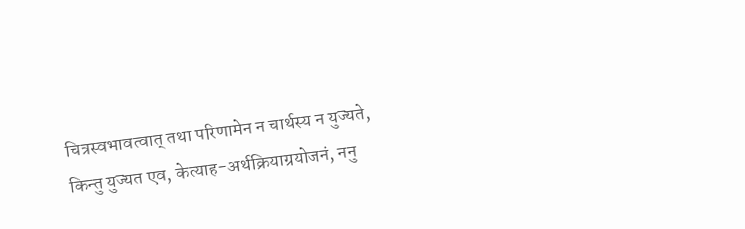चित्रस्वभावत्वात् तथा परिणामेन न चार्थस्य न युज्यते, किन्तु युज्यत एव, केत्याह-अर्थक्रियाग्रयोजनं, ननु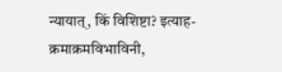न्यायात्, किं विशिष्टा? इत्याह-क्रमाक्रमविभाविनी,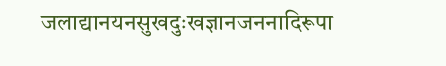जलाद्यानयनसुखदुःखज्ञानजननादिरूपा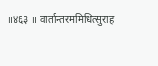॥४६३ ॥ वार्तान्तरममिधित्सुराह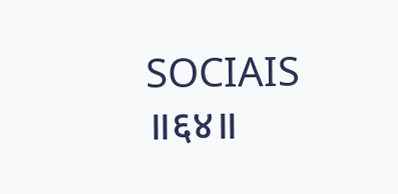SOCIAIS
॥६४॥